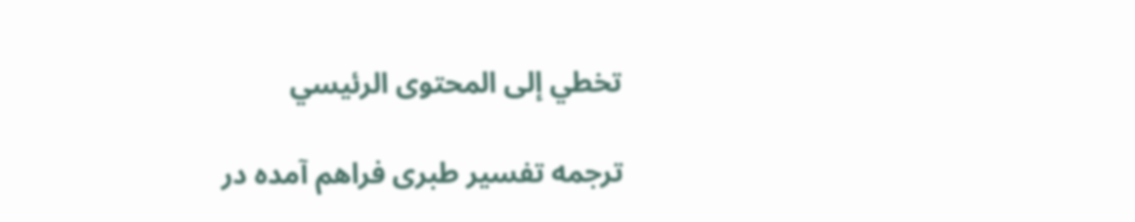تخطي إلى المحتوى الرئيسي

ترجمه تفسیر طبری فراهم آمده در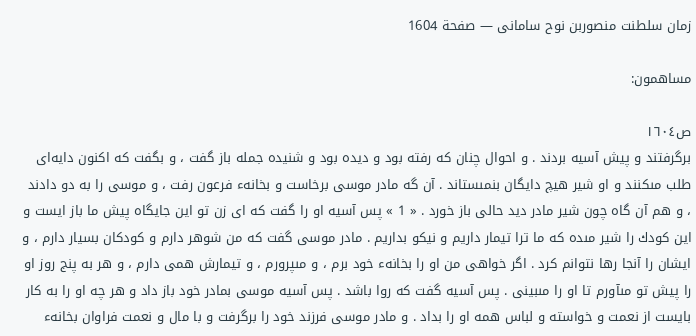زمان سلطنت منصوربن نوح سامانی — صفحة 1604

مساهمون:

ص١٦٠٤
برگرفتند و پيش آسيه بردند . و احوال چنان كه رفته بود و ديده بود و شنيده جمله باز گفت ، و بگفت كه اكنون دايه‌اى طلب مىكنند و او شير هيچ دايگان بنمىستاند . آن گه مادر موسى برخاست و بخانهء فرعون رفت ، و موسى را به دو دادند ، و هم آن گاه چون شير مادر ديد حالى باز خورد . « 1 » پس آسيه او را گفت كه اى زن تو اين جايگاه پيش ما باز ايست و اين كودك را شير مىده كه ما ترا تيمار داريم و نيكو بداريم . مادر موسى گفت كه من شوهر دارم و كودكان بسيار دارم ، و ايشان را آنجا رها نتوانم كرد . اگر خواهى من او را بخانهء خود برم ، و مىپرورم ، و تيمارش همى دارم ، و هر به پنج روز او را پيش تو مىآورم تا او را مىبينى . پس آسيه گفت كه روا باشد . پس آسيه موسى بمادر خود باز داد و هر چه او را به كار بايست از نعمت و خواسته و لباس همه او را بداد . و مادر موسى فرزند خود را برگرفت و با مال و نعمت فراوان بخانهء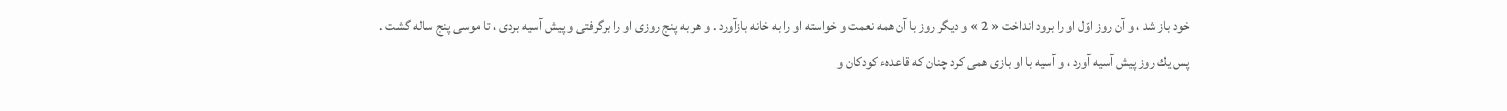خود باز شد ، و آن روز اوّل او را برود انداخت « 2 » و ديگر روز با آن همه نعمت و خواسته او را به خانه بازآورد . و هر به پنج روزى او را برگرفتى و پيش آسيه بردى ، تا موسى پنج ساله گشت . پس يك روز پيش آسيه آورد ، و آسيه با او بازى همى كرد چنان كه قاعدهء كودكان و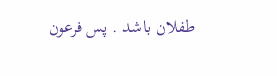طفلان باشد . پس فرعون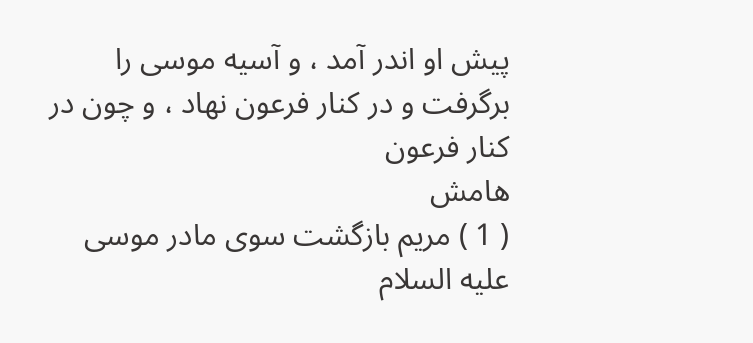پيش او اندر آمد ، و آسيه موسى را برگرفت و در كنار فرعون نهاد ، و چون در كنار فرعون
هامش
( 1 ) مريم بازگشت سوى مادر موسى عليه السلام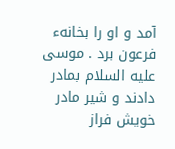آمد و او را بخانهء فرعون برد . موسى عليه السلام بمادر دادند و شير مادر خويش فراز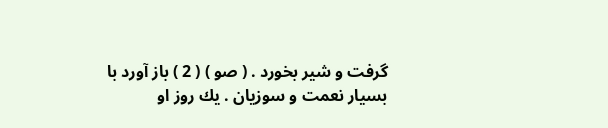گرفت و شير بخورد . ( صو ) ( 2 ) باز آورد با بسيار نعمت و سوزيان . يك روز او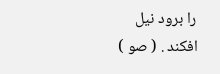را برود نيل افكند . ( صو )